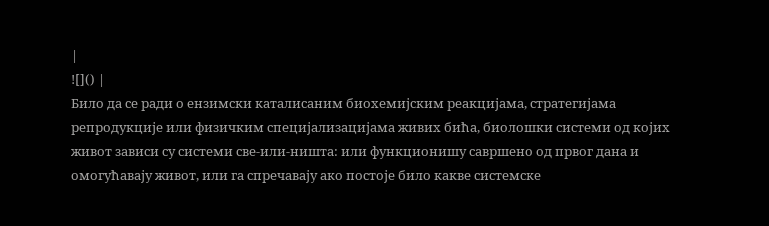|
![]() |
Било да се ради о ензимски каталисаним биохемијским реакцијама, стратегијама репродукције или физичким специјализацијама живих бића, биолошки системи од којих живот зависи су системи све-или-ништа: или функционишу савршено од првог дана и омогућавају живот, или га спречавају ако постоје било какве системске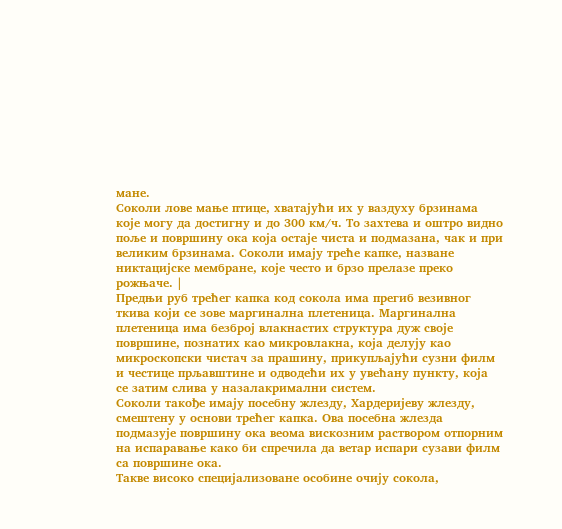мане.
Соколи лове мање птице, хватајући их у ваздуху брзинама које могу да достигну и до 300 км/ч. То захтева и оштро видно поље и површину ока која остаје чиста и подмазана, чак и при великим брзинама. Соколи имају треће капке, назване никтацијске мембране, које често и брзо прелазе преко рожњаче. |
Предњи руб трећег капка код сокола има прегиб везивног ткива који се зове маргинална плетеница. Маргинална плетеница има безброј влакнастих структура дуж своје површине, познатих као микровлакна, која делују као микроскопски чистач за прашину, прикупљајући сузни филм и честице прљавштине и одводећи их у увећану пункту, која се затим слива у назалакримални систем.
Соколи такође имају посебну жлезду, Хардеријеву жлезду, смештену у основи трећег капка. Ова посебна жлезда подмазује површину ока веома вискозним раствором отпорним на испаравање како би спречила да ветар испари сузави филм са површине ока.
Такве високо специјализоване особине очију сокола,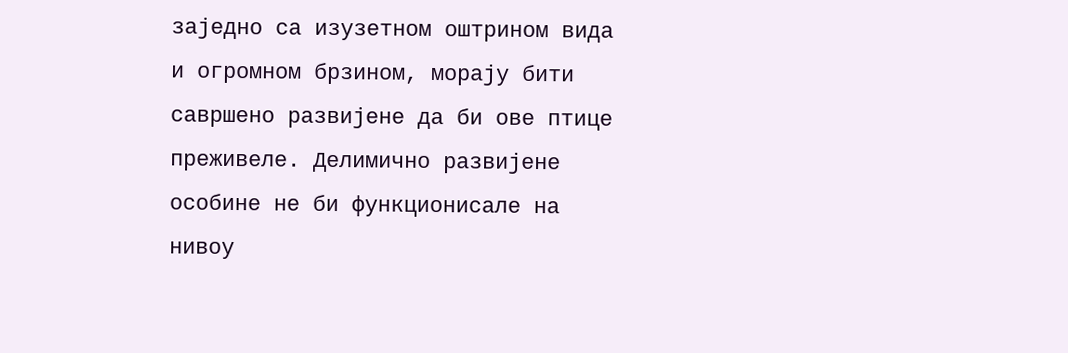заједно са изузетном оштрином вида и огромном брзином, морају бити савршено развијене да би ове птице преживеле. Делимично развијене особине не би функционисале на нивоу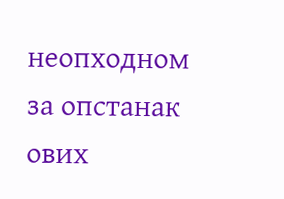неопходном за опстанак ових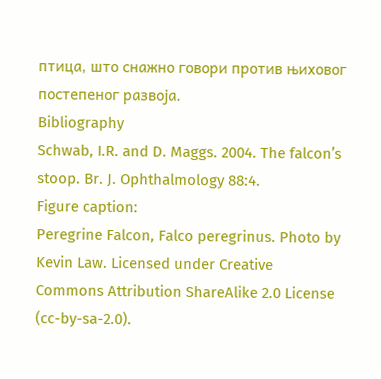птица, што снажно говори против њиховог постепеног развоја.
Bibliography
Schwab, I.R. and D. Maggs. 2004. The falcon’s stoop. Br. J. Ophthalmology 88:4.
Figure caption:
Peregrine Falcon, Falco peregrinus. Photo by Kevin Law. Licensed under Creative
Commons Attribution ShareAlike 2.0 License (cc-by-sa-2.0).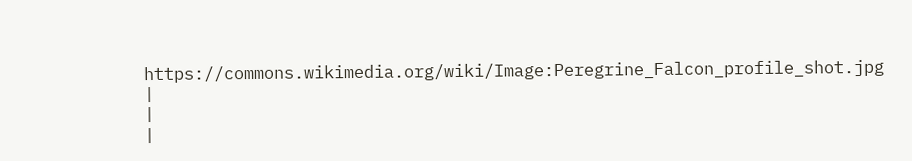https://commons.wikimedia.org/wiki/Image:Peregrine_Falcon_profile_shot.jpg
|
|
|